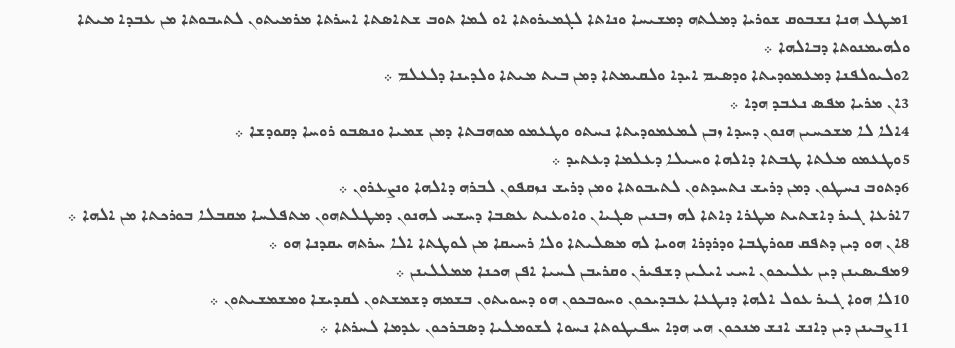1ܡܛܠ ܗܢܐ ܢܫܒܘܩ ܫܘܪܝܐ ܕܡܠܬܗ ܕܡܫܝܚܐ ܘܢܐܬܐ ܠܓܡܝܪܘܬܐ ܐܘ ܠܡܐ ܬܘܒ ܫܬܐܤܬܐ ܐܚܪܬܐ ܡܪܡܝܬܘܢ ܠܬܝܒܘܬܐ ܡܢ ܥܒܕܐ ܡܝܬܐ ܘܠܗܝܡܢܘܬܐ ܕܒܐܠܗܐ ܀
2ܘܠܝܘܠܦܢܐ ܕܡܥܡܘܕܝܬܐ ܘܕܤܝܡ ܐܝܕܐ ܘܠܩܝܡܬܐ ܕܡܢ ܒܝܬ ܡܝܬܐ ܘܠܕܝܢܐ ܕܠܥܠܡ ܀
3ܐܢ ܡܪܝܐ ܡܦܤ ܢܥܒܕ ܗܕܐ ܀
4ܐܠܐ ܠܐ ܡܫܟܚܝܢ ܗܢܘܢ ܕܚܕܐ ܙܒܢ ܠܡܥܡܘܕܝܬܐ ܢܚܬܘ ܘܛܥܡܘ ܡܘܗܒܬܐ ܕܡܢ ܫܡܝܐ ܘܢܤܒܘ ܪܘܚܐ ܕܩܘܕܫܐ ܀
5ܘܛܥܡܘ ܡܠܬܐ ܛܒܬܐ ܕܐܠܗܐ ܘܚܝܠܐ ܕܥܠܡܐ ܕܥܬܝܕ ܀
6ܕܬܘܒ ܢܚܛܘܢ ܕܡܢ ܕܪܝܫ ܢܬܚܕܬܘܢ ܠܬܝܒܘܬܐ ܘܡܢ ܕܪܝܫ ܢܙܩܦܘܢ ܠܒܪܗ ܕܐܠܗܐ ܘܢܨܥܪܘܢ ܀
7ܐܪܥܐ ܓܝܪ ܕܐܫܬܝܬ ܡܛܪܐ ܕܐܬܐ ܠܗ ܙܒܢܝܢ ܤܓܝܐܢ ܘܐܘܥܝܬ ܥܤܒܐ ܕܚܫܚ ܠܗܢܘܢ ܕܡܛܠܬܗܘܢ ܡܬܦܠܚܐ ܡܩܒܠܐ ܒܘܪܟܬܐ ܡܢ ܐܠܗܐ ܀
8ܐܢ ܗܘ ܕܝܢ ܕܬܦܩ ܩܘܪܛܒܐ ܘܕܪܕܪܐ ܗܘܝܐ ܠܗ ܡܤܠܝܬܐ ܘܠܐ ܪܚܝܩܐ ܡܢ ܠܘܛܬܐ ܐܠܐ ܚܪܬܗ ܝܩܕܢܐ ܗܘ ܀
9ܡܦܝܤܝܢܢ ܕܝܢ ܥܠܝܟܘܢ ܐܚܝ ܐܝܠܝܢ ܕܫܦܝܪܢ ܘܩܪܝܒܢ ܠܚܝܐ ܐܦܢ ܗܟܢܐ ܡܡܠܠܝܢܢ ܀
10ܠܐ ܗܘܐ ܓܝܪ ܥܘܠ ܐܠܗܐ ܕܢܛܥܐ ܥܒܕܝܟܘܢ ܘܚܘܒܟܘܢ ܗܘ ܕܚܘܝܬܘܢ ܒܫܡܗ ܕܫܡܫܬܘܢ ܠܩܕܝܫܐ ܘܡܫܡܫܝܬܘܢ ܀
11ܨܒܝܢܢ ܕܝܢ ܕܐܢܫ ܐܢܫ ܡܢܟܘܢ ܗܝ ܗܕܐ ܚܦܝܛܘܬܐ ܢܚܘܐ ܠܫܘܡܠܝܐ ܕܤܒܪܟܘܢ ܥܕܡܐ ܠܚܪܬܐ ܀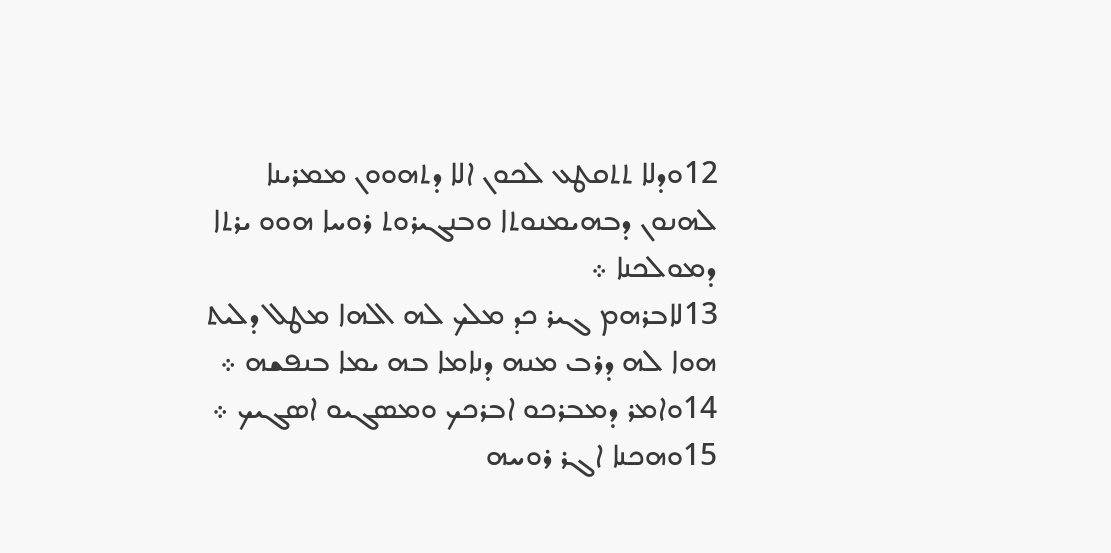12ܘܕܠܐ ܬܬܩܛܥ ܠܟܘܢ ܐܠܐ ܕܬܗܘܘܢ ܡܡܪܝܢܐ ܠܗܢܘܢ ܕܒܗܝܡܢܘܬܐ ܘܒܢܓܝܪܘܬ ܪܘܚܐ ܗܘܘ ܝܪܬܐ ܕܡܘܠܟܢܐ ܀
13ܠܐܒܪܗܡ ܓܝܪ ܟܕ ܡܠܟ ܠܗ ܐܠܗܐ ܡܛܠ ܕܠܝܬ ܗܘܐ ܠܗ ܕܪܒ ܡܢܗ ܕܢܐܡܐ ܒܗ ܝܡܐ ܒܢܦܫܗ ܀
14ܘܐܡܪ ܕܡܒܪܟܘ ܐܒܪܟܟ ܘܡܤܓܝܘ ܐܤܓܝܟ ܀
15ܘܗܟܢܐ ܐܓܪ ܪܘܚܗ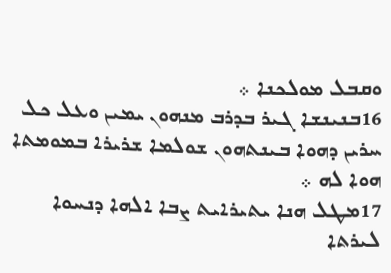ܘܩܒܠ ܡܘܠܟܢܐ ܀
16ܒܢܝܢܫܐ ܓܝܪ ܒܕܪܒ ܡܢܗܘܢ ܝܡܝܢ ܘܥܠ ܟܠ ܚܪܝܢ ܕܗܘܐ ܒܝܢܬܗܘܢ ܫܘܠܡܐ ܫܪܝܪܐ ܒܡܘܡܬܐ ܗܘܐ ܠܗ ܀
17ܡܛܠ ܗܢܐ ܝܬܝܪܐܝܬ ܨܒܐ ܐܠܗܐ ܕܢܚܘܐ ܠܝܪܬܐ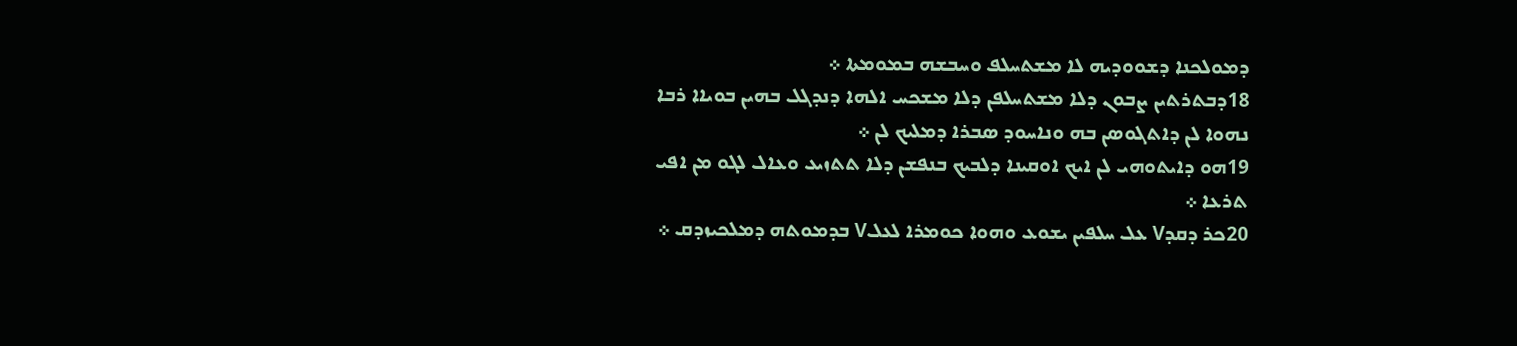ܕܡܘܠܟܢܐ ܕܫܘܘܕܝܗ ܠܐ ܡܫܬܚܠܦ ܘܚܒܫܗ ܒܡܘܡܬܐ ܀
18ܕܒܬܪܬܝܢ ܨܒܘܢ ܕܠܐ ܡܫܬܚܠܦܢ ܕܠܐ ܡܫܟܚ ܐܠܗܐ ܕܢܕܓܠ ܒܗܝܢ ܒܘܝܐܐ ܪܒܐ ܢܗܘܐ ܠܢ ܕܐܬܓܘܤܢ ܒܗ ܘܢܐܚܘܕ ܤܒܪܐ ܕܡܠܝܟ ܠܢ ܀
19ܗܘ ܕܐܝܬܘܗܝ ܠܢ ܐܝܟ ܐܘܩܝܢܐ ܕܠܒܝܟ ܒܢܦܫܢ ܕܠܐ ܬܬܙܝܥ ܘܥܐܠ ܠܓܘ ܡܢ ܐܦܝ ܬܪܥܐ ܀
20ܟܪ ܕܩܕV ܥܠ ܚܠܦܝܢ ܝܫܘܥ ܘܗܘܐ ܟܘܡܪܐ ܠܥܠV ܒܕܡܘܬܗ ܕܡܠܟܝܙܕܩ ܀